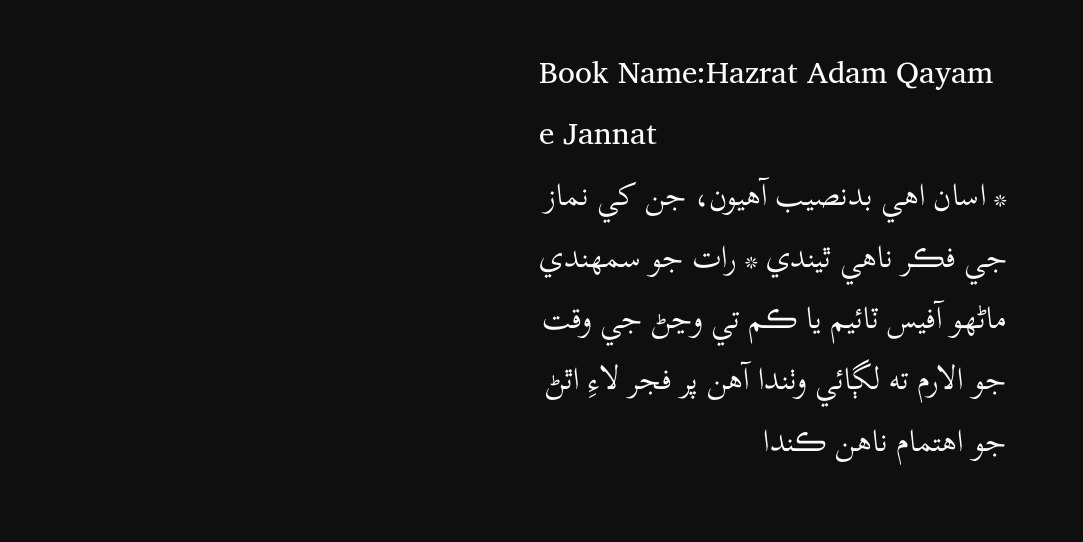Book Name:Hazrat Adam Qayam e Jannat
* اسان اهي بدنصيب آهيون، جن کي نماز جي فڪر ناهي ٿيندي * رات جو سمهندي ماڻهو آفيس ٽائيم يا ڪم تي وڃڻ جي وقت جو الارم ته لڳائي وٺندا آهن پر فجر لاءِ اٿڻ جو اهتمام ناهن ڪندا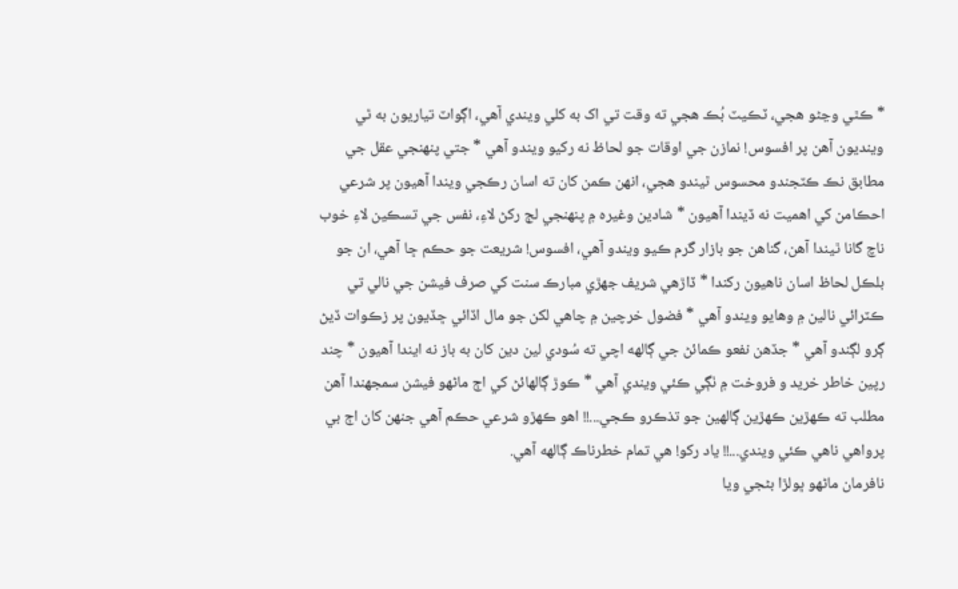* ڪٿي وڃڻو هجي، ٽڪيٽ بُڪ هجي ته وقت تي اک به کلي ويندي آهي، اڳواٽ تياريون به ٿي وينديون آهن پر افسوس! نمازن جي اوقات جو لحاظ نه رکيو ويندو آهي * جتي پنهنجي عقل جي مطابق نڪ ڪٽجندو محسوس ٿيندو هجي، انهن ڪمن کان ته اسان رڪجي ويندا آهيون پر شرعي احڪامن کي اهميت نه ڏيندا آهيون * شادين وغيره ۾ پنهنجي لڄ رکڻ لاءِ، نفس جي تسڪين لاءِ خوب ناچ گانا ٿيندا آهن، گناهن جو بازار گرم ڪيو ويندو آهي، افسوس! شريعت جو حڪم ڇا آهي، ان جو بلڪل لحاظ اسان ناهيون رکندا * ڏاڙهي شريف جهڙي مبارڪ سنت کي صرف فيشن جي نالي تي ڪٽرائي نالين ۾ وهايو ويندو آهي * فضول خرچين ۾ چاهي لکن جو مال اڏائي ڇڏيون پر زڪوات ڏيڻ ڳرو لڳندو آهي * جڏهن نفعو ڪمائڻ جي ڳالهه اچي ته سُودي لين دين کان به باز نه ايندا آهيون * چند رپين خاطر خريد و فروخت ۾ ٺڳي ڪئي ويندي آهي * ڪوڙ ڳالهائڻ کي اڄ ماڻهو فيشن سمجهندا آهن مطلب ته ڪهڙين ڪهڙين ڳالهين جو تذڪرو ڪجي...!! اهو ڪهڙو شرعي حڪم آهي جنهن کان اڄ بي پرواهي ناهي ڪئي ويندي...!! ياد رکو! هي تمام خطرناڪ ڳالهه آهي.
نافرمان ماڻهو ڀولڙا بڻجي ويا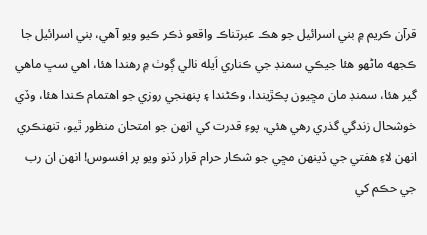قرآن ڪريم ۾ بني اسرائيل جو هڪ عبرتناڪ واقعو ذڪر ڪيو ويو آهي، بني اسرائيل جا ڪجهه ماڻهو هئا جيڪي سمنڊ جي ڪناري اَيله نالي ڳوٺ ۾ رهندا هئا، اهي سڀ ماهي گير هئا، سمنڊ مان مڇيون پڪڙيندا، وڪڻندا ۽ پنهنجي روزي جو اهتمام ڪندا هئا، وڏي خوشحال زندگي گذري رهي هئي، پوءِ قدرت کي انهن جو امتحان منظور ٿيو، تنهنڪري انهن لاءِ هفتي جي ڏينهن مڇي جو شڪار حرام قرار ڏنو ويو پر افسوس! انهن ان رب جي حڪم کي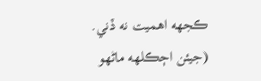ڪجهه اهميت نه ڏني. (جيئن اڄڪلهه ماڻهو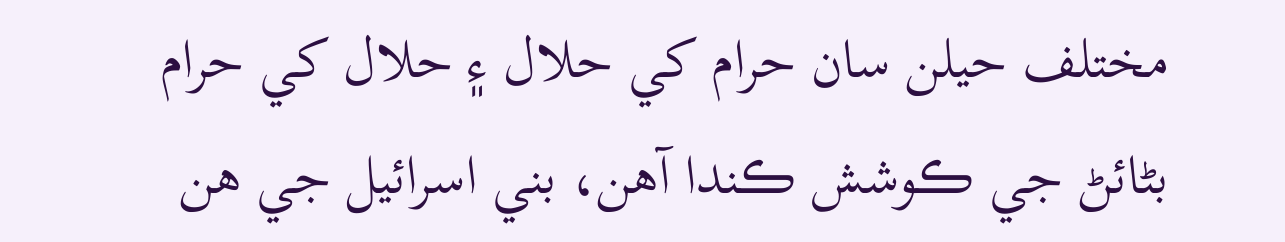مختلف حيلن سان حرام کي حلال ۽ حلال کي حرام بڻائڻ جي ڪوشش ڪندا آهن، بني اسرائيل جي هن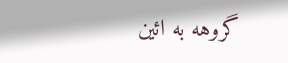گروهه به ائين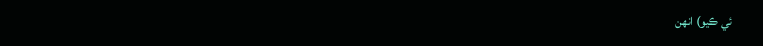ئي ڪيو) انهن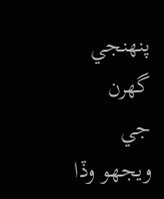پنهنجي گهرن جي ويجهو وڏا